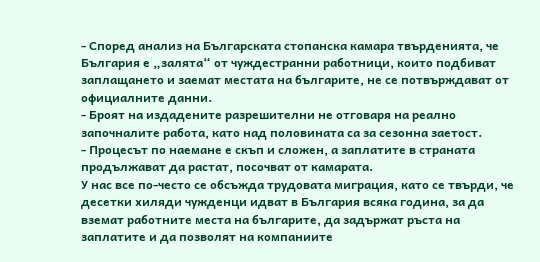- Според анализ на Българската стопанска камара твърденията, че България е „залята“ от чуждестранни работници, които подбиват заплащането и заемат местата на българите, не се потвърждават от официалните данни.
- Броят на издадените разрешителни не отговаря на реално започналите работа, като над половината са за сезонна заетост.
- Процесът по наемане е скъп и сложен, а заплатите в страната продължават да растат, посочват от камарата.
У нас все по-често се обсъжда трудовата миграция, като се твърди, че десетки хиляди чужденци идват в България всяка година, за да вземат работните места на българите, да задържат ръста на заплатите и да позволят на компаниите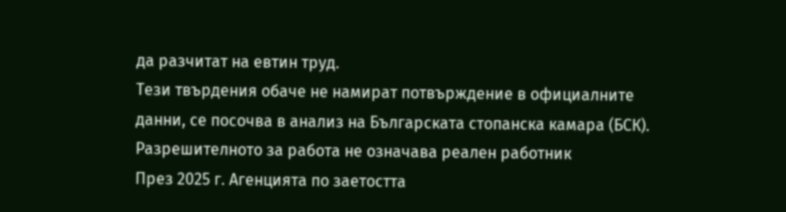да разчитат на евтин труд.
Тези твърдения обаче не намират потвърждение в официалните данни, се посочва в анализ на Българската стопанска камара (БСК).
Разрешителното за работа не означава реален работник
През 2025 г. Агенцията по заетостта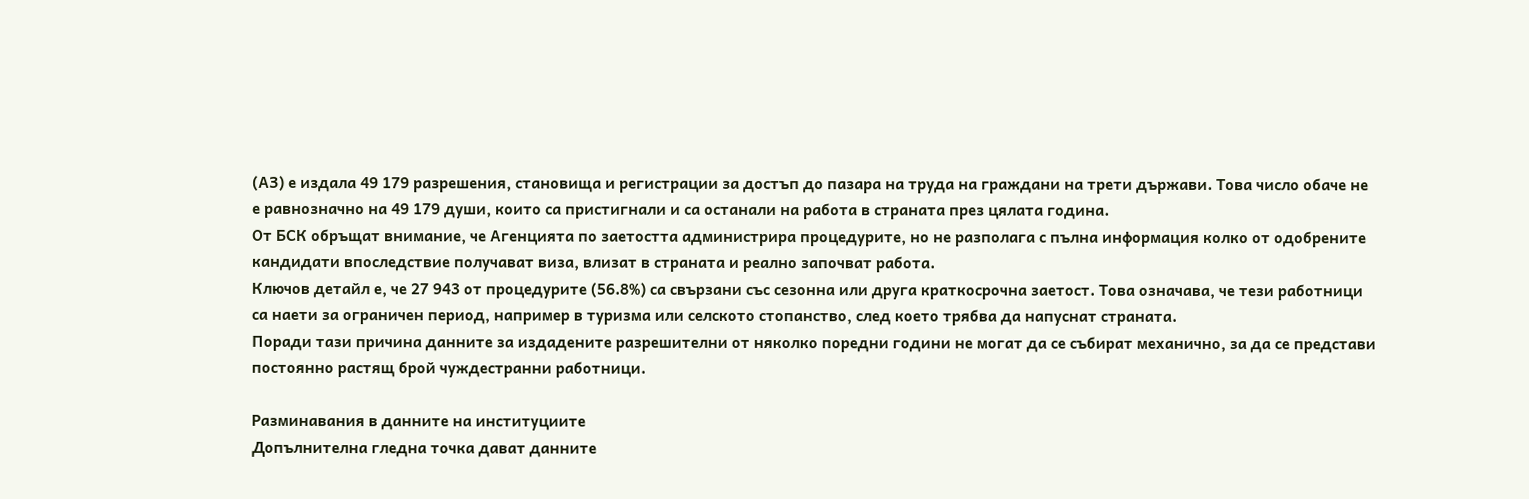(АЗ) е издала 49 179 разрешения, становища и регистрации за достъп до пазара на труда на граждани на трети държави. Това число обаче не е равнозначно на 49 179 души, които са пристигнали и са останали на работа в страната през цялата година.
От БСК обръщат внимание, че Агенцията по заетостта администрира процедурите, но не разполага с пълна информация колко от одобрените кандидати впоследствие получават виза, влизат в страната и реално започват работа.
Ключов детайл е, че 27 943 от процедурите (56.8%) са свързани със сезонна или друга краткосрочна заетост. Това означава, че тези работници са наети за ограничен период, например в туризма или селското стопанство, след което трябва да напуснат страната.
Поради тази причина данните за издадените разрешителни от няколко поредни години не могат да се събират механично, за да се представи постоянно растящ брой чуждестранни работници.

Разминавания в данните на институциите
Допълнителна гледна точка дават данните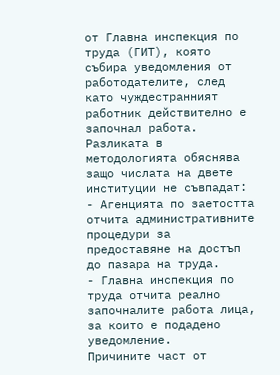от Главна инспекция по труда (ГИТ), която събира уведомления от работодателите, след като чуждестранният работник действително е започнал работа. Разликата в методологията обяснява защо числата на двете институции не съвпадат:
- Агенцията по заетостта отчита административните процедури за предоставяне на достъп до пазара на труда.
- Главна инспекция по труда отчита реално започналите работа лица, за които е подадено уведомление.
Причините част от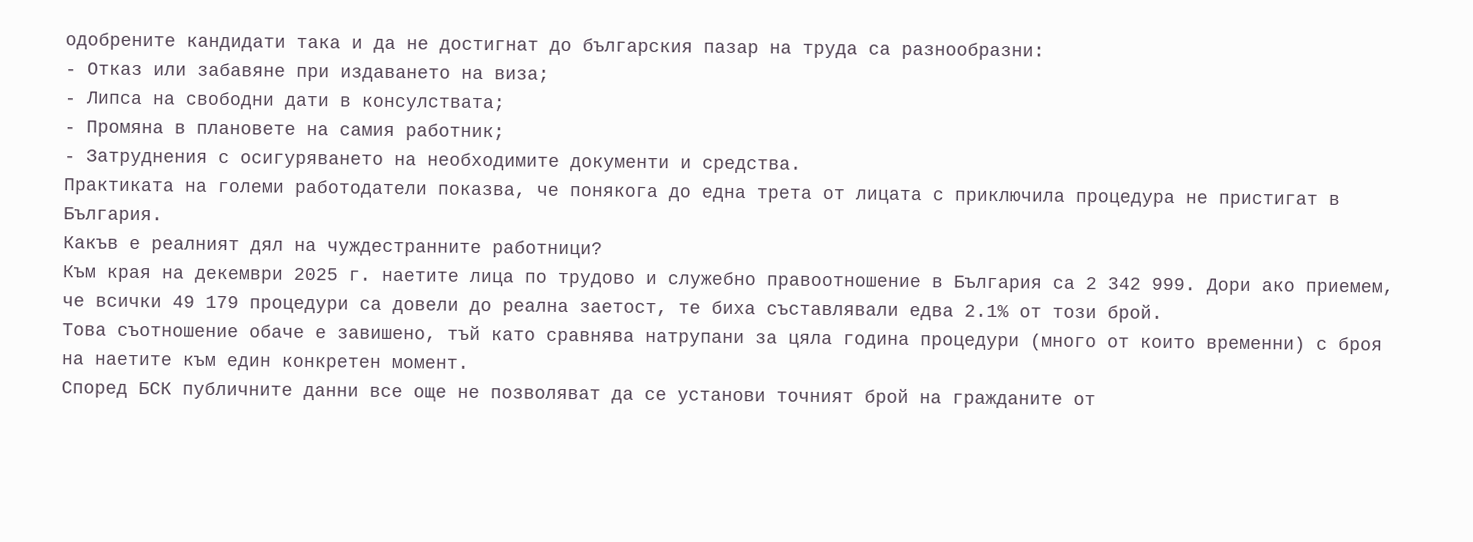одобрените кандидати така и да не достигнат до българския пазар на труда са разнообразни:
- Отказ или забавяне при издаването на виза;
- Липса на свободни дати в консулствата;
- Промяна в плановете на самия работник;
- Затруднения с осигуряването на необходимите документи и средства.
Практиката на големи работодатели показва, че понякога до една трета от лицата с приключила процедура не пристигат в България.
Какъв е реалният дял на чуждестранните работници?
Към края на декември 2025 г. наетите лица по трудово и служебно правоотношение в България са 2 342 999. Дори ако приемем, че всички 49 179 процедури са довели до реална заетост, те биха съставлявали едва 2.1% от този брой.
Това съотношение обаче е завишено, тъй като сравнява натрупани за цяла година процедури (много от които временни) с броя на наетите към един конкретен момент.
Според БСК публичните данни все още не позволяват да се установи точният брой на гражданите от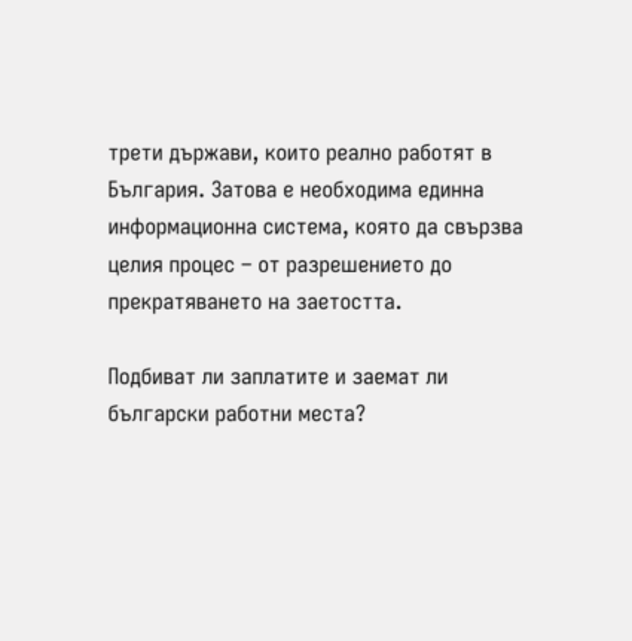трети държави, които реално работят в България. Затова е необходима единна информационна система, която да свързва целия процес – от разрешението до прекратяването на заетостта.

Подбиват ли заплатите и заемат ли български работни места?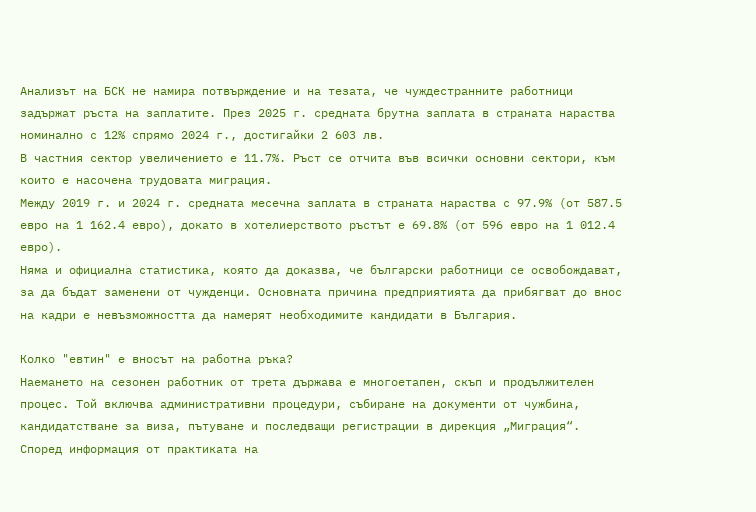Анализът на БСК не намира потвърждение и на тезата, че чуждестранните работници задържат ръста на заплатите. През 2025 г. средната брутна заплата в страната нараства номинално с 12% спрямо 2024 г., достигайки 2 603 лв.
В частния сектор увеличението е 11.7%. Ръст се отчита във всички основни сектори, към които е насочена трудовата миграция.
Между 2019 г. и 2024 г. средната месечна заплата в страната нараства с 97.9% (от 587.5 евро на 1 162.4 евро), докато в хотелиерството ръстът е 69.8% (от 596 евро на 1 012.4 евро).
Няма и официална статистика, която да доказва, че български работници се освобождават, за да бъдат заменени от чужденци. Основната причина предприятията да прибягват до внос на кадри е невъзможността да намерят необходимите кандидати в България.

Колко "евтин" е вносът на работна ръка?
Наемането на сезонен работник от трета държава е многоетапен, скъп и продължителен процес. Той включва административни процедури, събиране на документи от чужбина, кандидатстване за виза, пътуване и последващи регистрации в дирекция „Миграция“.
Според информация от практиката на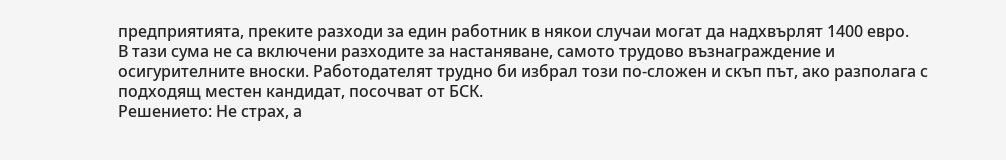предприятията, преките разходи за един работник в някои случаи могат да надхвърлят 1400 евро.
В тази сума не са включени разходите за настаняване, самото трудово възнаграждение и осигурителните вноски. Работодателят трудно би избрал този по-сложен и скъп път, ако разполага с подходящ местен кандидат, посочват от БСК.
Решението: Не страх, а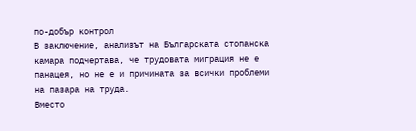по-добър контрол
В заключение, анализът на Българската стопанска камара подчертава, че трудовата миграция не е панацея, но не е и причината за всички проблеми на пазара на труда.
Вместо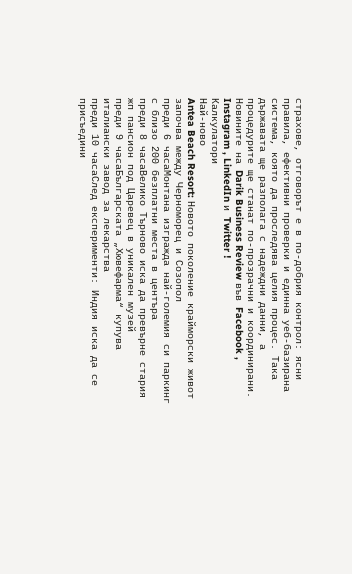страхове, отговорът е в по-добрия контрол: ясни правила, ефективни проверки и единна уеб-базирана система, която да проследява целия процес. Така държавата ще разполага с надеждни данни, а процедурите ще станат по-прозрачни и координирани.
Новините на Darik Business Review във Facebook , Instagram , LinkedIn и Twitter !
Калкулатори
Най-ново
Antea Beach Resort: Новото поколение крайморски живот започва между Черноморец и Созопол
преди 6 часаМонтана изгражда най-големия си паркинг с близо 200 безплатни места в центъра
преди 8 часаВелико Търново иска да превърне стария жп пансион под Царевец в уникален музей
преди 9 часаБългарската „Хювефарма“ купува италиански завод за лекарства
преди 10 часаСлед експерименти: Индия иска да се присъедини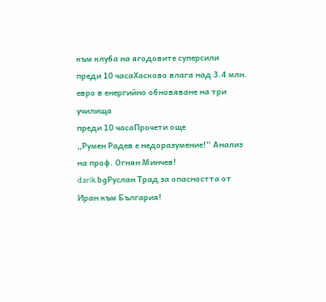към клубa на ягодовите суперсили
преди 10 часаХасково влага над 3.4 млн. евро в енергийно обновяване на три училища
преди 10 часаПрочети още
„Румен Радев е недоразумение!“ Анализ на проф. Огнян Минчев!
darik.bgРуслан Трад за опасността от Иран към България!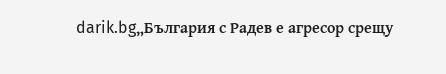darik.bg„България с Радев е агресор срещу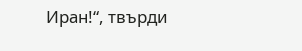Иран!“, твърди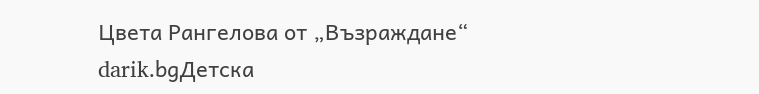Цвета Рангелова от „Възраждане“
darik.bgДетска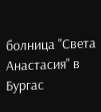болница "Света Анастасия" в Бургас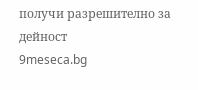получи разрешително за дейност
9meseca.bg